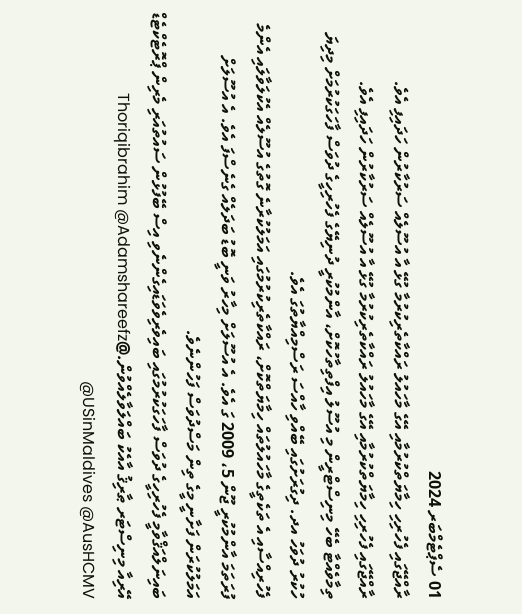01 ސެޕްޓެމްބަރ 2024
ރާއްޖޭގައި ފެހުރިހި ހިމާޔަތްކުރުމާއި އޭގެ މާހައުލު ރައްކާތެރިކުރުމާ ގުޅޭ އާ އުސޫލެއް ސަރުކާރުން ހަދައިފި އެވެ.
ރާއްޖޭގައި ފެހުރިހި ހިމާޔަތްކުރުމާއި އޭގެ މާހައުލު ރައްކާތެރިކުރުމާ ގުޅޭ އާ އުސޫލެއް ސަރުކާރުން ހަދައިފި އެވެ.
ތިމާވެއްޓާ ބެހޭ މިނިސްޓްރީން މި އުސޫލު އިފްތިތާހުކޮށް، އާންމުކުރީ ދުނިޔޭގެ ފެހުރިހީގެ ދުވަސް ފާހަގަކުރުމަށް މިދިޔަ ހުކުރު ދުވަހު އދ. ދިގުރަށުގައި ބޭއްވި ހާއްސަ ރަސްމިއްޔާތުގަ އެވެ.
ފެހުރިއްސާއި އެ ތަކެތީގެ މާހައުލުތައް ހިމާޔަތްކޮށް، ރައްކާތެރިކުރުމުގައި އަމަލުކުރާނެ ގޮތުގެ އުސޫލެއް އެކުލަވާލައި އެންމެ ފުރަތަމަ އާންމުކުރީ ޖޫން 5، 2009 ގަ އެވެ. އެ އުސޫލަށް މިހާރު ވަނީ ބޮޑު ބަދަލެއް ގެނެސްފަ އެވެ. އެ އުސޫލަށް އަމަލުކުރަން ފަށާނީ މީގެ ތިން މަސްދުވަސް ފަހުންނެވެ.
ބައިނަލްއަޤްވާމީ ފެހުރިހީގެ ދުވަސް ފާހަގަކުރުމުގައި ބައިވެރިވެވަޑައިގެންނެވި އިސް ބޭފުޅުން ސައުތުއަރި މެރިން ޕްރޮޓެކްޓެޑް އޭރިއާ މިނިސްޓަރ ޠާރިޤު އާއެކު ބައްލަވާލެއްވުން.@Thoriqibrahim @Adamshareefz @USinMaldives @AusHCMV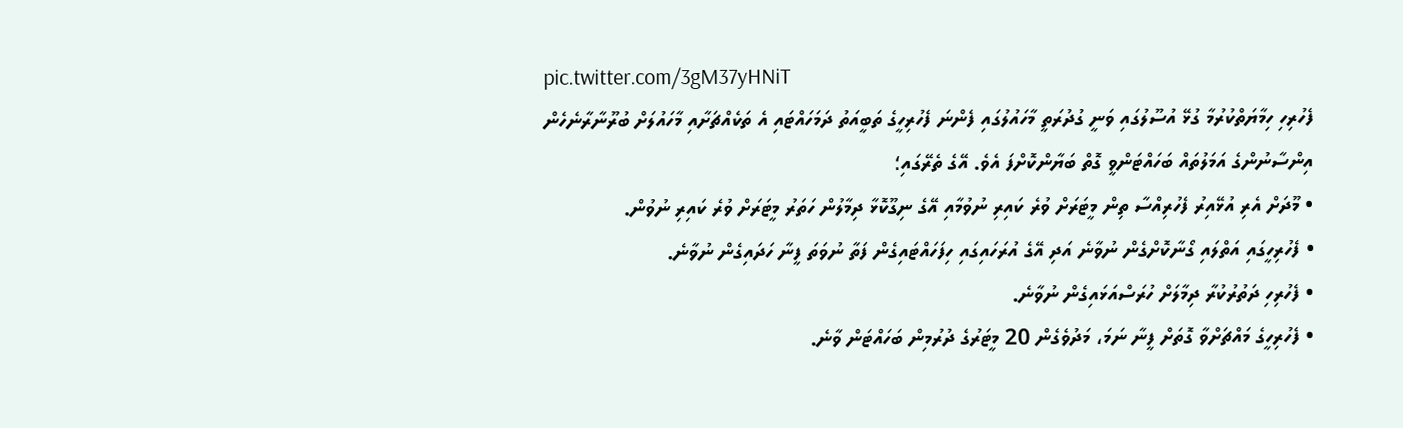pic.twitter.com/3gM37yHNiT
ފެހުރިހި ހިމާޔަތްކުރުމާ ގުޅޭ އުސޫލުގައި ވަނީ ގުދުރަތީ މާހައުލުގައި ފެންނަ ފެހުރިހީގެ ތަބީއަތު ދަމަހައްޓައި އެ ތަކެއްޗަށާއި މާހައުލަށް ބުރޫނާރާނެހެން އިންސާނުންގެ އަމަލުތައް ބަހައްޓަންވީ ގޮތް ބަޔާންކޮށްފަ އެވެ. އޭގެ ތެރޭގައި؛
• މޫދަށް އެރި އުޅޭއިރު ފެހުރިއްސާ ތިން މީޓަރަށް ވުރެ ކައިރި ނުވުމާއި އޭގެ ނިގޫކޮޅާ ދިމާލުން ހަތަރު މީޓަރަށް ވުރެ ކައިރި ނުވުން.
• ފެހުރިހީގައި އަތްލައި ގޯނާކޮށްގެން ނުވާނެ އަދި އޭގެ އުރަހައިގައި ހިފަހައްޓައިގެން ފަތާ ނުވަތަ ފީނާ ހަދައިގެން ނުވާނެ.
• ފެހުރިހި ދަތުރުކުރާ ދިމާލަށް ހުރަސްއަޅައިގެން ނުވާނެ.
• ފެހުރިހީގެ މައްޗަށްވާ ގޮތަށް ފީނާ ނަމަ، މަދުވެގެން 20 މީޓަރުގެ ދުރުމިން ބަހައްޓަން ވާނެ.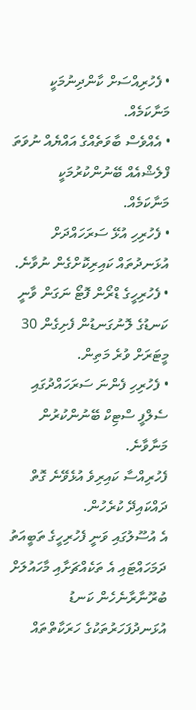• ފެހުރިއްސަށް ކާންދިނުމަކީ މަނާކަމެއް.
• އެއްވެސް ބާވަތެއްގެ އައްޔެއް ނުވަތަ ފްލެޝްއެއް ބޭނުންކުރުމަކީ މަނާކަމެއް.
• ފެހުރިހި އުޅޭ ސަރަހައްދަށް އުޅަނދުތައް ކައިރިކޮށްގެން ނުވާނެ.
• ފެހުރިހީގެ ޑްރޯން ފޮޓޯ ނަގަން ވާނީ ކަނޑުގެ ލޮނުގަނޑުން ފެށިގެން 30 މީޓަރަށް ވުރެ މަތިން.
• ފެހުރިހި ފެންނަ ސަރަހައްދުގައި ސެލްފީ ސްޓިކް ބޭނުންކުރުން މަނާވާނެ.
ފެހުރިއްސާ ކައިރިވެ އުޅެވޭނެ ގޮތް ދައްކައިދޭ ކުރެހުން.
އެ އުސޫލުގައި ވަނީ ފެހުރިހީގެ ތަބީއަތު ދަމަހައްޓައި އެ ތަކެއްޗަށާއި މާހައުލަށް ބުރޫނާރާނެހެން ކަނޑު އުޅަނދުފަހަރުތަކުގެ ހަރަކާތްތައް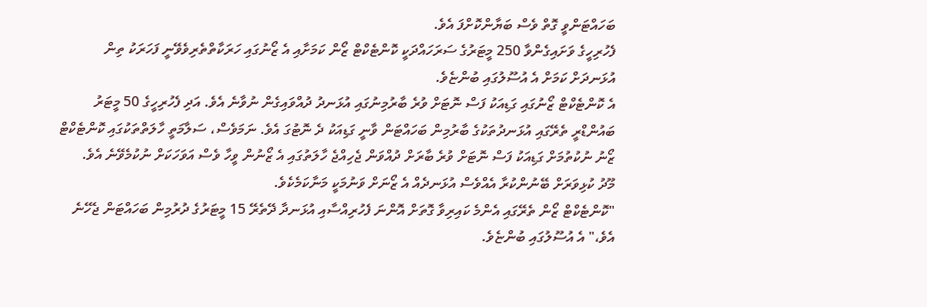ބަހައްޓަންވީ ގޮތް ވެސް ބަޔާންކޮށްފަ އެވެ.
ފެހުރިހީގެ ވަށައިގެންވާ 250 މީޓަރުގެ ސަރަހައްދަކީ ކޮންޓެކްޓް ޒޯން ކަމަށާއި އެ ޒޯނުގައި ހަރަކާތްތެރިވެވޭނީ ފަހަރަކު ތިން އުޅަނދަށް ކަމަށް އެ އުސޫލުގައި ބުންޏެވެ.
އެ ކޮންޓެކްޓް ޒޯނުގައި ގަޑިއަކު ފަސް ނޮޓަށް ވުރެ ބާރުމިނުގައި އުޅަނދު ދުއްވައިގެން ނުވާނެ އެވެ. އަދި ފެހުރިހީގެ 50 މީޓަރު ބައުންޑްރީ ތެރޭގައި އުޅަނދުތަކުގެ ބާރުމިން ބަހައްޓަން ވާނީ ގަޑިއަކު ދެ ނޮޓުގަ އެވެ. ނަމަވެސް، ސަލާމަތީ ހާލަތްތަކުގައި ކޮންޓެކްޓް ޒޯނު ނުކުތުމަށް ގަޑިއަކު ފަސް ނޮޓަށް ވުރެ ބާރަށް ދުއްވަން ޖެހިއްޖެ ހާލަތުގައި އެ ޒޯނުން ވީހާ ވެސް އަވަހަކަށް ނުކުމެވޭނެ އެވެ.
މޫދު ކުޅިވަރަށް ބޭނުންކުރާ އެއްވެސް އުޅަނދެއް އެ ޒޯނަށް ވަނުމަކީ މަނާކަމެކެވެ.
"ކޮންޓެކްޓް ޒޯން ތެރޭގައި އެންމެ ކައިރިވާ ގޮތަށް އޮންނަ ފެހުރިއްސާއި އުޅަނދާ ދޭތެރޭ 15 މީޓަރުގެ ދުރުމިން ބަހައްޓަން ޖެހޭނެ އެވެ،" އެ އުސޫލުގައި ބުންޏެވެ.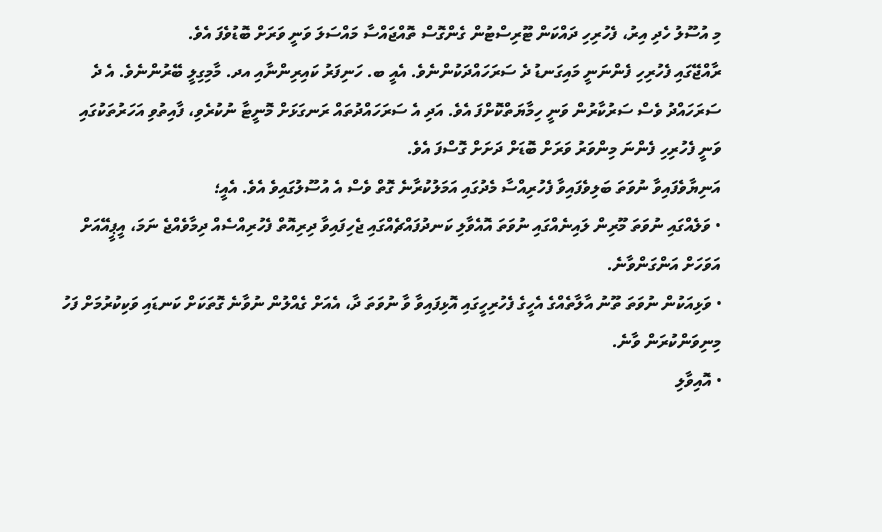މި އުސޫލު ހެދި އިރު، ފެހުރިހި ދައްކަން ޓޫރިސްޓުން ގެންގޮސް ތޮއްޖައްސާ މައްސަލަ ވަނީ ވަރަށް ބޮޑުވެފަ އެވެ.
ރާއްޖޭގައި ފެހުރިހި ފެންނަނީ މައިގަނޑު ދެ ސަރަހައްދަކުންނެވެ. އެއީ ބ. ހަނިފަރު ކައިރިންނާއި އދ. މާމިގިލީ ބޭރުންނެވެ. އެ ދެ ސަރަހައްދު ވެސް ސަރުކާރުން ވަނީ ހިމާޔަތްކޮށްފަ އެވެ. އަދި އެ ސަރަހައްދުތައް ރަނގަޅަށް މޮނީޓާ ނުކުރެވި، ފާއިތުވި އަހަރުތަކުގައި ވަނީ ފެހުރިހި ފެންނަ މިންވަރު ވަރަށް ބޮޑަށް ދަށަށް ގޮސްފަ އެވެ.
އަނިޔާވެފައިވާ ނުވަތަ ބަލިވެފައިވާ ފެހުރިއްސާ މެދުގައި އަމަލުކުރާނެ ގޮތް ވެސް އެ އުސޫލުގައިވެ އެވެ. އެއީ؛
• ވަލެއްގައި ނުވަތަ މޫރިން ލައިނެއްގައި ނުވަތަ އޮއެވާލި ކަނދުފައްޗެއްގައި ޖެހިފައިވާ ދިރިއޮތް ފެހުރިއްސެއް ދިމާވެއްޖެ ނަމަ، އީޕީއޭއަށް އަވަހަށް އަންގަންވާނެ.
• ވަޅިއަކުން ނުވަތަ ތޫނު އާލާތެއްގެ އެހީގެ ފެހުރިހީގައި އޮޅިފައިވާ ވާ ނުވަތަ ދާ، އެއަށް ގެއްލުން ނުވާނެ ގޮތަކަށް ކަނޑައި ވަކިކުރުމަށް ފަހު މިނިވަންކުރަން ވާނެ.
• އޮއިވާލި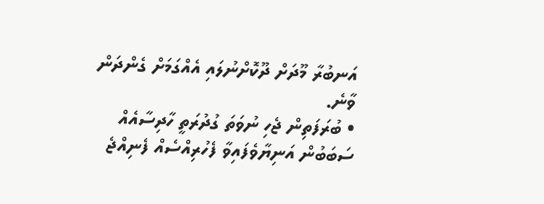އަނބުރާ މޫދަށް ދޫކޮށްނުލައި އެއްގަމަށް ގެންދަން ވާނެ.
• ބުރަފަތިން ޖެހި ނުވަތަ ގުދުރަތީ ހާދިސާއެއް ސަބަބުން އަނިޔާވެފައިވާ ފެހުރިއްސެއް ފެނިއްޖެ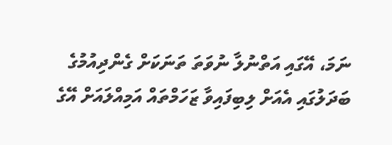ނަމަ، އޭގައި އަތްނުލާ ނުވަތަ ތަނަކަށް ގެންދިއުމުގެ ބަދަލުގައި އެއަށް ލިބިފައިވާ ޒަހަމްތައް އަމިއްލައަށް އޭގެ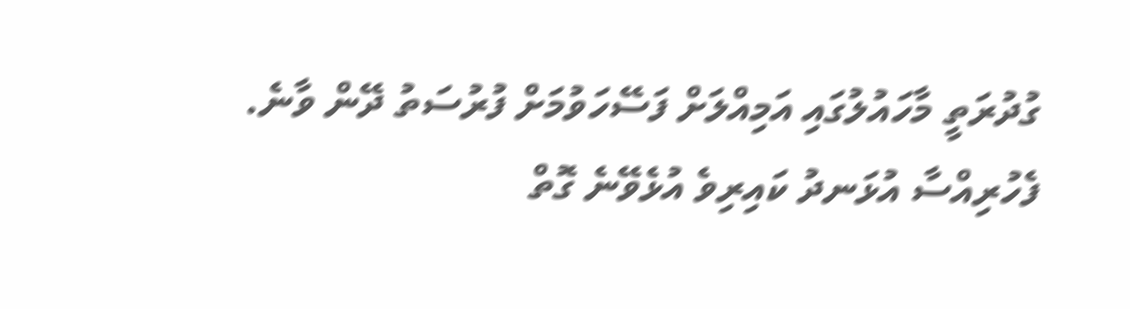ގުދުރަތީ މާހައުލުގައި އަމިއްލަށް ފަސޭހަވުމަށް ފުރުސަތު ދޭން ވާނެ.
ފެހުރިއްސާ އުޅަނދު ކައިރިވެ އުޅެވޭނެ ގޮތް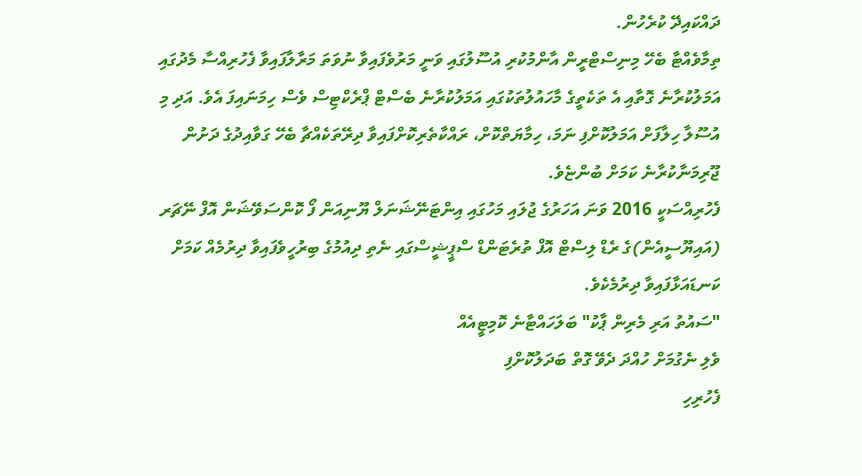ދައްކައިދޭ ކުރެހުން.
ތިމާވެއްޓާ ބެހޭ މިނިސްޓްރީން އާންމުކުރި އުސޫލުގައި ވަނީ މަރުވެފައިވާ ނުވަތަ މަރާލާފައިވާ ފެހުރިއްސާ މެދުގައި އަމަލުކުރާނެ ގޮތާއި އެ ތަކެތީގެ މާހައުލުތަކުގައި އަމަލުކުރާނެ ބެސްޓް ޕްރެކްޓިސް ވެސް ހިމަނައިފަ އެވެ. އަދި މި އުސޫލާ ހިލާފަށް އަމަލުކޮށްފި ނަމަ، ހިމާޔަތްކޮށް، ރައްކާތެރިކޮށްފައިވާ ދިރޭތަކެއްޗާ ބެހޭ ގަވާއިދުގެ ދަށުން ޖޫރިމަނާކުރާނެ ކަމަށް ބުންޏެވެ.
ފެހުރިއްސަކީ 2016 ވަނަ އަހަރުގެ ޖުލައި މަހުގައި އިންޓަނޭޝަނަލް ޔޫނިއަން ފޯ ކޮންސަވޭޝަން އޮފް ނޭޗަރ (އައިޔޫސީއެން)ގެ ރެޑް ލިސްޓް އޮފް ތުރެޓަންޑް ސްޕީޝީސްގައި ނެތި ދިއުމުގެ ބިރުހީވެފައިވާ ދިރުމެއް ކަމަށް ކަނޑައަޅާފައިވާ ދިރުމެކެވެ.
"ސައުތު އަރި މެރިން ޕާކު" ބަލަހައްޓާނެ ކޮމިޓީއެއް
ވެލި ނެގުމަށް ހުއްދަ ދެވޭ ގޮތް ބަދަލުކޮށްފި
ފެހުރިހި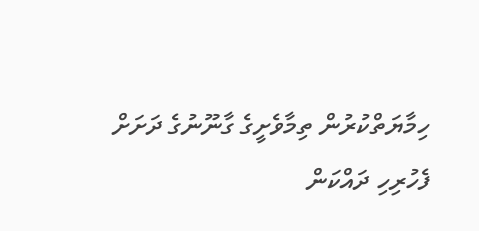ހިމާޔަތްކުރުން ތިމާވެށީގެ ގާނޫނުގެ ދަށަށް
ފެހުރިހި ދައްކަން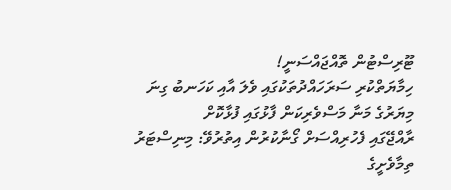ޓޫރިސްޓުން ތޮއްޖައްސަނީ!
ހިމާޔަތްކުރި ސަރަހައްދުތަކުގައި ވެލަ އާއި ކަހަނބު ގިނަ
މިޔަރުގެ މަނާ މަސްވެރިކަން ފާޅުގައި ފުޅާކޮށް
ރާއްޖޭގައި ފެހުރިއްސަށް ގޯނާކުރުން އިތުރުވޭ: މިނިސްޓަރު
ތިމާވެށީގެ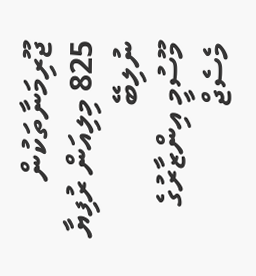ޖޫރިމަނާތަކުން 825 މިލިއަން ރުފިޔާ ނުލިބޭ
މޫސުމީ އިންޒާރުގެ މެސެޖް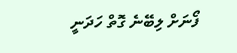ފޯނަށް ލިބޭނެ ގޮތް ހަދަނީ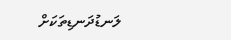ލަނޑުދަނޑިތަކަށް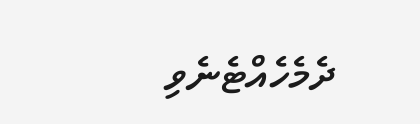ދެމެހެއްޓެނެވި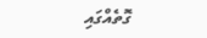ގޮތެއްގައި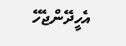އެހީދޭންޖެހޭ